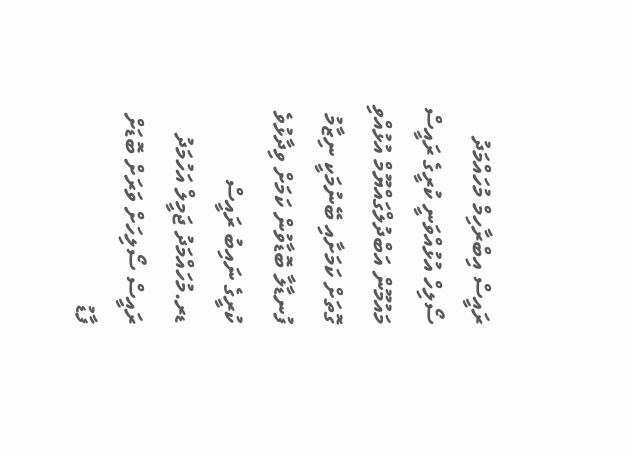ރައީސް އިބްރާހިމް މުހައްމަދު ސޯލިހް އުޅުއްވަނީ ކުރީގެ ރައީސް މައުމޫން އަބްދުލްގައްޔޫމް އުޅުއްވި ގޮތަށް ކަމަށާއި ބޭނުމަކީ ނިޒާމު ފުނޑާލާ ބޮޑާވުން ކަމަށް ވިދާޅުވެ ކުރީގެ ނައިބު ރައީސް ޑރ.މުހައްމަދު ޖަމީލް އަހުމަދު ރައީސް ސޯލިހަށް ވަރަށް ބޮޑަށް ފާޑު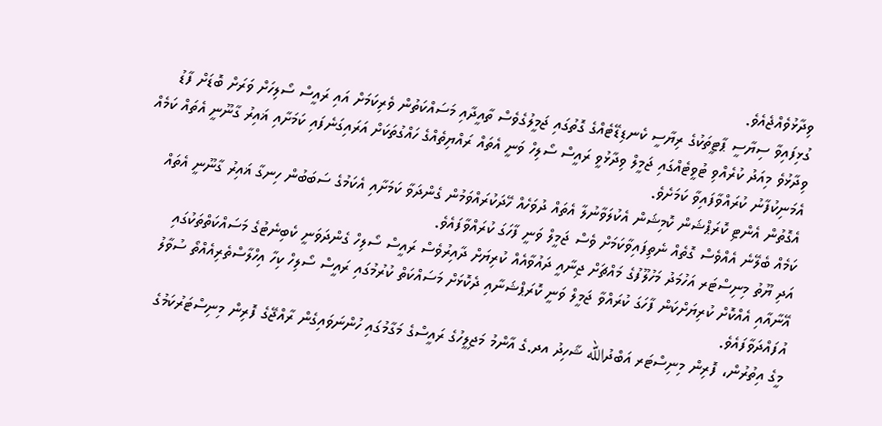ވިދާޅުވެއްޖެއެވެ.
ގުޅިފައިވާ ސިޔާސީ ޕާޓީތަކުގެ ރިޔާސީ ކެނޑިޑޭޓެއްގެ ގޮތުގައި ޖަމީލުގެވެސް ތާއީދާއި މަސައްކަތުން ވެރިކަމަށް އައި ރައީސް ސޯލިހަށް ވަރަށް ބޮޑަށް ފާޑު ވިދާޅުވެ މިއަދު ކުރެއްވި ޓުވީޓެއްގައި ޖަމީލް ވިދާޅުވީ ރައީސް ސޯލިހް ވަނީ އެތައް ރައްޔިތެއްގެ ހައްގުތަކަށް އަރައިގަނެފައި ކަމަށާއި ޣައިރު ގާނޫނީ އެތައް ކަމެއް އެމަނިކުފާނު ކުރައްވާފައިވާ ކަމަށެވެ.
އެގޮތުން އެންޓި ކޮރަޕްޝަން ކޮމިޝަން އެކުލަވާނުލާ އެތައް ދުވަހެއް ހޭދަކުރައްވަމުން ގެންދަވާ ކަމަށާއި އެކަމުގެ ސަބަބުން ހިނގާ ޣައިރު ގާނޫނީ އެތައް ކަމެއް ބެލޭނެ އެއްވެސް ގޮތެއް ނެތިފައިވާކަމަށް ވެސް ޖަމީލް ވަނީ ފާހަގަ ކުރައްވާފައެވެ.
އަދި ޔޫތު މިނިސްޓަރ އަހުމަދު މަހުލޫފުގެ މައްޗަށް ޖިނާއީ ދައުވާއެއް ކުރިޔަށް ދާއިރުވެސް ރައީސް ސޯލިހް ގެންދަވަނީ ކެބިނެޓުގެ މަސައްކަތްތަކުގައި އޭނާއާއި އެއްކޮށް ކުރިޔަށްކަން ފާހަގަ ކުރައްވާ ޖަމީލް ވަނީ ކޮރަޕްޝަނާއި ދެކޮޅަށް މަސައްކަތް ކުރުމުގައި ރައީސް ސޯލިހް ކިހާ އިހްލާސްތެރިއެއްތޯ ސުވާލު އުފައްދަވާފައެވެ.
މީގެ އިތުރުން، ފޮރިން މިނިސްޓަރ އަބްދުالله ޝާހިދު އދ.ގެ އާންމު މަޖިލީހުގެ ރައީސްގެ މަގާމުގައި ހުންނަވައިގެން ރާއްޖޭގެ ފޮރިން މިނިސްޓަރުކަމުގެ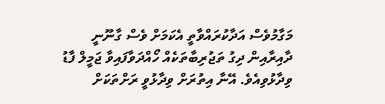މަގާމުވެސް އަދާކުރައްވާތީ އެކަމަށް ވެސް ގާނޫނީ ދާއިރާއިން ދިގު ތަޖުރިބާތަކެއް ހޯއްދަވާފައިވާ ޖަމީލް ފާޑު ވިދާޅުވިއެވެ. އޭނާ އިތުރަށް ވިދާޅުވީ ރަށްތަކަށް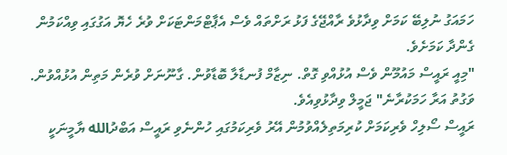ހަމައަގު ނުލިބޭ ކަމަށް ވިދާޅުވެ ރާއްޖޭގެ ފަޅު ރަށްތައް ވެސް އެޕާޓްމަންޓަކަށް ވުރެ ހެޔޮ އަގުގައި ވިއްކަމުން ގެންދާ ކަމަށެވެ.
"މިއީ ރައީސް މައުމޫން ވެސް އުޅުއްވި ގޮތް. ނިޒާމް ފުނޑާލާ ބޮޑާވުން. ގާނޫނަށް ވުރެން މަތިން އުޅުއްވުން. ވަގުތު އަރާ ހަމަކުރާނެ" ޖަމީލް ވިދާޅުވިއެވެ.
ރައީސް ސޯލިހް ވެރިކަމަށް ކުރިމަތިލެއްވުމުން އޭރު ވެރިކަމުގައި ހުންނެވި ރައީސް އަބްދުالله ޔާމީނަކީ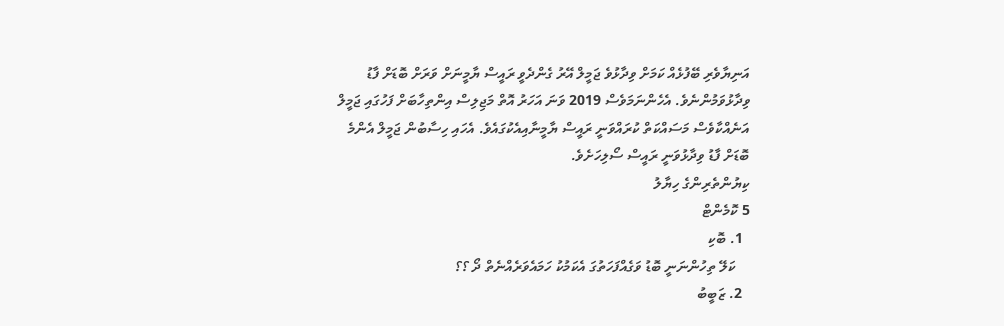އަނިޔާވެރި ބޭފުޅެއް ކަމަށް ވިދާޅުވެ ޖަމީލް އޭރު ގެންދެވީ ރައީސް ޔާމީނަށް ވަރަށް ބޮޑަށް ފާޑު ވިދާޅުވަމުންނެވެ. އެހެންނަމަވެސް 2019 ވަނަ އަހަރު އޮތް މަޖިލިސް އިންތިހާބަށް ފަހުގައި ޖަމީލް އަނެއްކާވެސް މަސައްކަތް ކުރައްވަނީ ރައީސް ޔާމީނާއިއެކުގައެވެ. އެހައި ހިސާބުން ޖަމީލް އެންމެ ބޮޑަށް ފާޑު ވިދާޅުވަނީ ރައީސް ސޯލިހަށެވެ.
ކިޔުންތެރިންގެ ހިޔާލު
5 ކޮމެންޓް
  1. ބޮކި
    ކަލޭ ތިހުންނަނީ ބޮޑު ވަގެއްފަހަތުގަ އެކަމުކު ހަމައެވަރެއްނެތް ދޯ ؟؟
  2. ޒަބީބު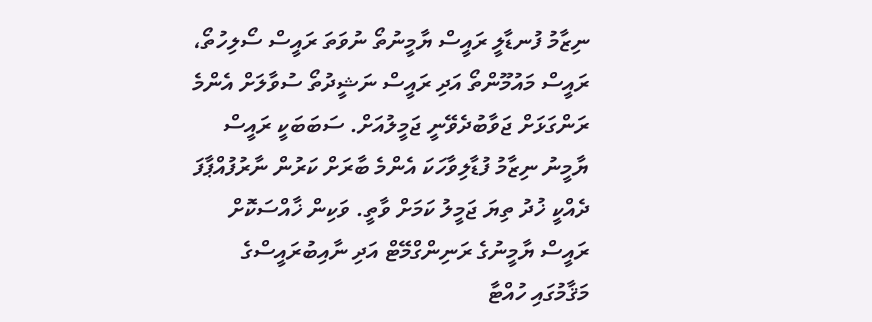ނިޒާމު ފުނޑާލީ ރައީސް ޔާމީނުތޯ ނުވަތަ ރައީސް ސޯލިހުތޯ، ރައީސް މައުމޫންތޯ އަދި ރައީސް ނަޝީދުތޯ ސުވާލަށް އެންމެ ރަންގަޅަށް ޖަވާބުދެވޭނީ ޖަމީލުއަށް. ސަބަބަކީ ރައީސް ޔާމީނު ނިޒާމު ފުޑާލިވާހަކަ އެންމެ ބާރަށް ކަރުން ނާރުފުއްޕާފަ ދެއްކީ ޚުދު ތިޔަ ޖަމީލު ކަމަށް ވާތީ. ވަކިން ޚާއްސަކޮށް ރައީސް ޔާމީނުގެ ރަނިންގްމޭޓް އަދި ނާއިބުރައީސްގެ މަޤާމުގައި ހުއްޓާ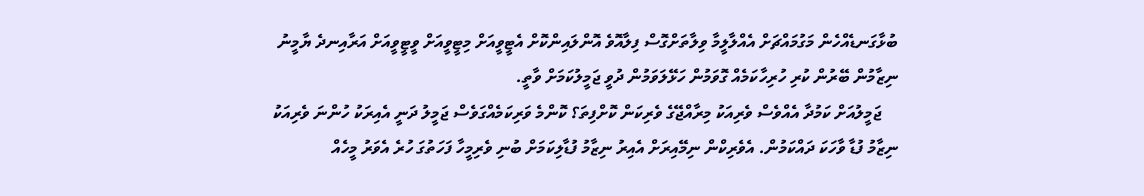ބުޅާގަނޑެއްހެން މަގުމައްޗަށް އެއްލާލީމާ ވިލާތަށްގޮސް ފިލާއޮވެ އޮންލައިންކޮށް އެޓީވީއަށް މިޓީވީއަށް ވީޓީވީއަށް އަރާއިނދެ ޔާމީނު ނިޒާމުން ބޭރުން ކުރި ހުރިހާކަމެއް ގޮވަމުން ހަޅޭލަވަމުން ދުވީ ޖަމީލުކަމަށް ވާތީ.
    ޖަމީލުއަށް ކަމުދާ އެއްވެސް ވެރިއަކު މިރާއްޖޭގެ ވެރިކަން ކޮށްފިތަ؟ ކޮންމެ ވަރިކަމެއްގަވެސް ޖަމީލު ދަނީ އެއިރަކު ހުންނަ ވެރިއަކު ނިޒާމު ފުޑާ ވާހަކަ ދައްކަމުން. އެވެރިކްން ނިމޭއިރަށް އެއިރު ނިޒާމު ފުޑާލިކަމަށް ބުނި ވެރިމީހާ ފަހަތުގަ ހުރެ އެވަރު މީހެއް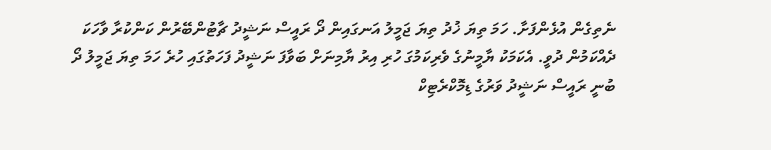ނެތިގެން އުޅެންފަށާ. ހަމަ ތިޔަ ޚުދު ތިޔަ ޖަމީލު އަނގައިން ދޯ ރައީސް ނަޝީދު ޗާޓުންބޭރުން ކަންކުރާ ވާހަކަ ދެއްކަމުން ދުވީ. އެކަމަކު ޔާމީނުގެ ވެރިކަމުގަ ހުރި އިރު ޔާމިނަށް ބަވާފަ ނަޝީދު ފަހަތުގައި ހުރެ ހަމަ ތިޔަ ޖަމީލު ދޯ ބުނީ ރައީސް ނަޝީދު ވަރުގެ ޑިމޮކްރެޓިކް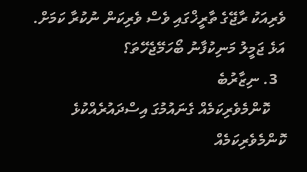ވެރިއަކު ރާޖޭގެ ތާރީޚްގައި ވެސް ވެރިކަން ނުކުރާ ކަމަށް. އަޅެ ޖަމީލު މަނިކުފާނު ބޯހަމޭޖެހޭތަ؟
  3. ނިޒާރުބެ
    ކޮންމެވެރިކަމެއް ގެނައުމުގަ އިސްދައުރެއްކުޅެ ކޮންމެވެރިކަމެއް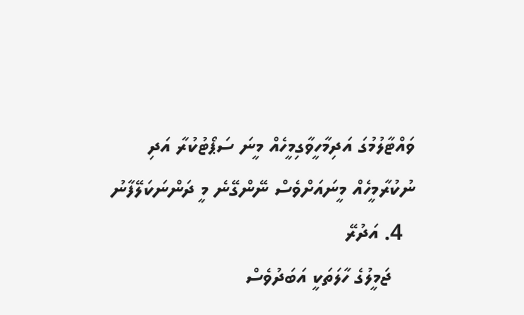ވައްޓާލުމުގަ އަދިމާހީވާގިމީހެއް މީނަ ސަޕޯޓުކުރާ އަދި ނުކުރާމީހެއް މީނައަށްވެސް ނޭންގޭނެ މީ ދަންނަކަލޭފާނު
  4. އަދުރޭ
    ޖަމީލުގެ ހާލަތަކީ އަބަދުވެސް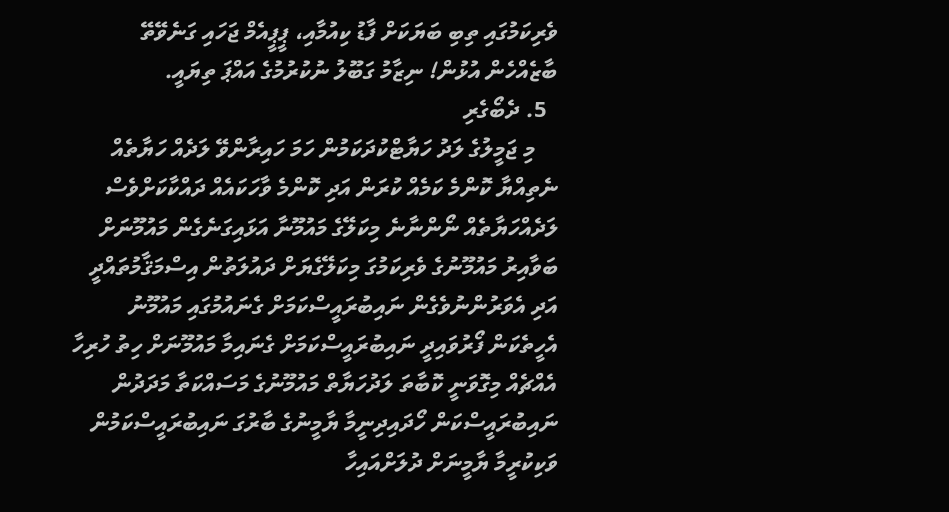ވެރިކަމުގައި ތިބި ބަޔަކަށް ފާޑު ކިއުމާއި، ޕީޕީއެމް ޖަހައި ގަނެވޭތޭ ބާޒެއްހެން އުޅުން! ނިޒާމު ގަބޫލު ނުކުރުމުގެ އައްޕަ ތިޔައީ.
  5. ދެބޯގެރި
    މި ޖަމީލުގެ ލަދު ހަޔާޓްކުދަކަމުން ހަމަ ހައިރާންވޭ ލަދެއް ހަޔާތެއް ނެތިއްޔާ ކޮންމެ ކަމެއް ކުރަން އަދި ކޮންމެ ވާހަކައެއް ދައްކާކަށްވެސް ލަދެއްހަޔާތެއް ނޯންނާނެ މިކަލޭގެ މައުމޫނާ އަޅައިގަނެގެން މައުމޫނަށް ބަވާއިރު މައުމޫނުގެ ވެރިކަމުގަ މިކަލޭގެޔަށް ދައުލަތުން އިސްމަޤާމުތައްދީ އަދި އެވަރުންނުވެގެން ނައިބުރައީސްކަމަށް ގެނައުމުގައި މައުމޫނު އެހީތެކަން ފޯރުވައިދީ ނައިބުރައީސްކަމަށް ގެނައިމާ މައުމޫނަށް ހިތު ހުރިހާ އެއްޗެއް މިގޮވަނީ ކޮބާތަ ލަދުހަޔާތް މައުމޫނުގެ މަސައްކަތާ މަދަދުން ނައިބުރައީސްކަން ހޯދައިދިނީމާ ޔާމީނުގެ ބާރުގަ ނައިބުރައީސްކަމުން ވަކިކުރީމާ ޔާމީނަށް ދުލަށްއައިހާ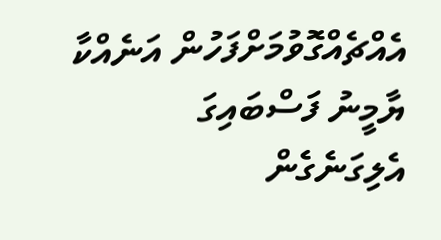އެއްޗެއްގޮވުމަށްފަހުން އަނެއްކާ ޔާމީނު ފަސްބައިގަ އެލިގަނެގެން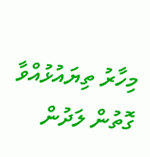މިހާރު ތިޔައުޅުއްވާ ގޮތުން ލަދުން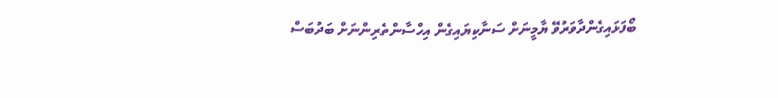ބޯފަޅައިގެންދާވަރުވޭ ޔާމީނަށް ސަނާކިޔައިގެން އިހްސާންތެރިންނަށް ބަދުބަސް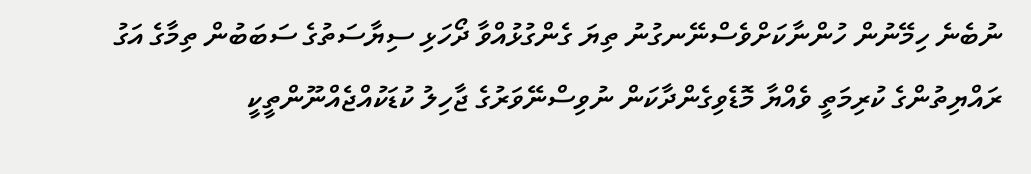ނުބެނެ ހިމޭނުން ހުންނާކަށްވެސްނޭނގުނު ތިޔަ ގެންގުޅުއްވާ ދޯހަޅި ސިޔާސަތުގެ ސަބަބުން ތިމާގެ އަގު ރައްޔިތުންގެ ކުރިމަތީ ވެއްޔާ މޮޑެވިގެންދާކަން ނުވިސްނޭވަރުގެ ޖާހިލު ކުޑަކުއްޖެއްނޫންތީކީ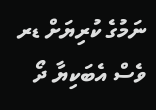ނަމުގެ ކުރިޔަށް ޑރ ވެސް އެބަކިޔާ ދޯ